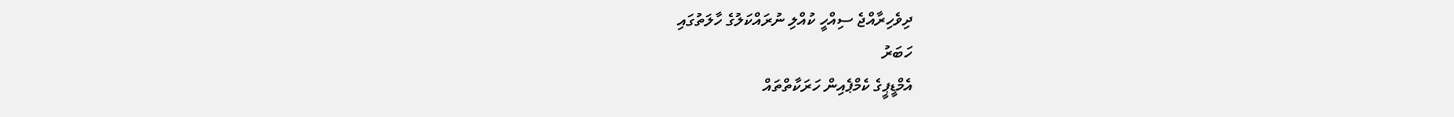ދިވެހިރާއްޖެ ސިއްހީ ކުއްލި ނުރައްކަލުގެ ހާލަތުގައި
ހަބަރު
އެމްޑީޕީގެ ކެމްޕެއިން ހަރަކާތްތައް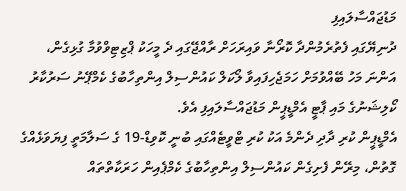މަޑުޖައްސާލައިފި
ދުނިޔޭގައި ފެތުރެމުންދާ ކޮރޯނާ ވައިރަހަށް ރާއްޖޭގައި ދެ މީހަކު ޕްޒިޓިވްވުމާ ގުޅިގެން، އަންނަ މަހު ބޭއްވުމަށް ހަމަޖެހިފައިވާ ލޯކަލް ކައުންސިލް އިންތިހާބުގެ ކެމްޕޭނު ސަރުކާރު ކޯލިޝަނުގެ މައި ޕާޓީ އެމްޑީޕީން މަޑުޖައްސާލައިފި އެވެ.
އެމްޑީޕީން ކުރި ދާދި ދެންމެ އަކު ކުރި ޓްވީޓެއްގައި ބުނީ ކޮވިޑް-19 ގެ ސަލާމަތީ ފިޔަވަޅެއްގެ ގޮތުން، މިރޭން ފެށިގެން ކައުންސިލް އިންތިހާބުގެ ކެމްޕެއިން ހަރަކާތްތައް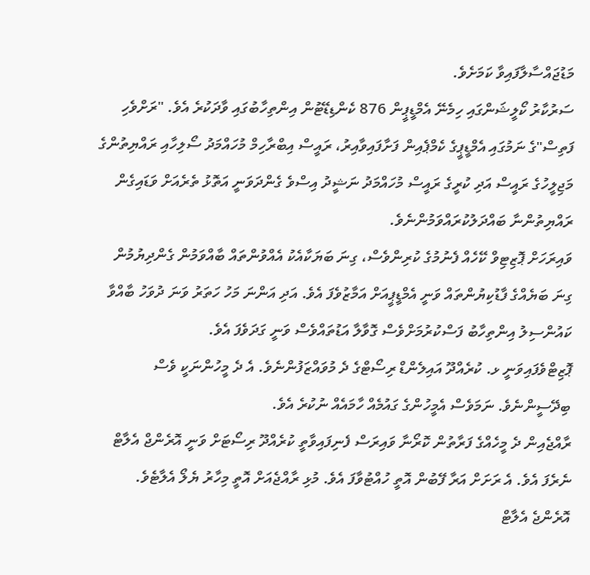މަޑުޖައްސާލާފައިވާ ކަމަށެވެ.
ސަރުކާރު ކޯލީޝަންގައި ހިމެނޭ އެމްޑީޕީން 876 ކެންޑިޑޭޓުން އިންތިހާބުގައި ވާދަކުރެ އެވެ. "ރަށްވެހި ފަތިސް"ގެ ނަމުގައި އެމްޑީޕީގެ ކެމްޕެއިން ފަށާފައިވާއިރު، ރައީސް އިބްރާހިމް މުހައްމަދު ސޯލިހާއި ރައްޔިތުންގެ މަޖިލީހުގެ ރައީސް އަދި ކުރީގެ ރައީސް މުހައްމަދު ނަޝީދު އިސްވެ ގެންދަވަނީ އަތޮޅު ތެރެއަށް ވަޑައިގެން ރައްޔިތުންނާ ބައްދަލުކުރައްވަމުންނެވެ.
ވައިރަހަށް ޕޮޒިޓިވް ކޭހެއް ފެނުމުގެ ކުރިންވެސް، ގިނަ ބަޔަކާއެކު އެއްވުންތައް ބާއްވަމުން ގެންދިޔުމުން ގިނަ ބަޔެއްގެ ފާޑުކިޔުންތައް ވަނީ އެމްޑީޕީއަށް އަމާޒުވެފަ އެވެ. އަދި އަންނަ މަހު ހަތަރު ވަނަ ދުވަހު ބާއްވާ ކައުންސިލު އިންތިހާބު ފަސްކުރުމަށްވެސް ގޮވާލާ އަޑުތައްވެސް ވަނީ ގަދަވެފަ އެވެ.
ޕޮޒިޓްވެފައިވަނީ ޅ. ކުރެއްދޫ އައިލެންޑް ރިސޯޓްގެ ދެ މުވައްޒަފުންނެވެ. އެ ދެ މީހުންނަކީ ވެސް ބިދޭސީންނެވެ. ނަމަވެސް އެމީހުންގެ ގައުމެއް ހާމައެއް ނުކުރެ އެވެ.
ރާއްޖެއިން ދެ މީހެއްގެ ފަރާތުން ކޮރޯނާ ވައިރަސް ފެނިފައިވާތީ ކުރެއްދޫ ރިސޯޓަށް ވަނީ އޮރެންޖް އެލާޓް ނެރެފަ އެވެ. އެ ރަށަށް އަރާ ފޭބުން އޮތީ ހުއްޓުވާފަ އެވެ. މުޅި ރާއްޖެއަށް އޮތީ މިހާރު ޔެލޯ އެލާޓެވެ.
އޮރެންޖެ އެލާޓް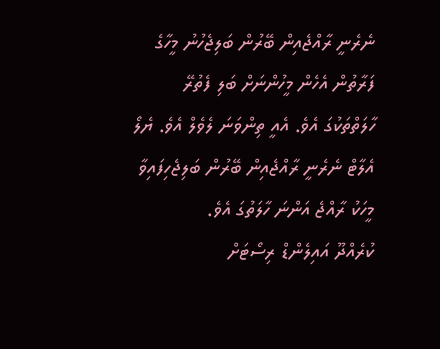ނެރެނީ ރާއްޖެއިން ބޭރުން ބަލިޖެހުނު މީހާގެ ފަރާތުން އެހެން މީހުންނަށް ބަލި ފެތުރޭ ހާލަތްތަކުގަ އެވެ. އެއީ ތިންވަނަ ލެވެލް އެވެ. ޔެލޯ އެލާޓް ނެރެނީ ރާއްޖެއިން ބޭރުން ބަލިޖެހިފައިވާ މީހަކު ރާއްޖެ އަންނަ ހާލަތުގަ އެވެ.
ކުރެއްދޫ އައިލެންޑް ރިސޯޓަށް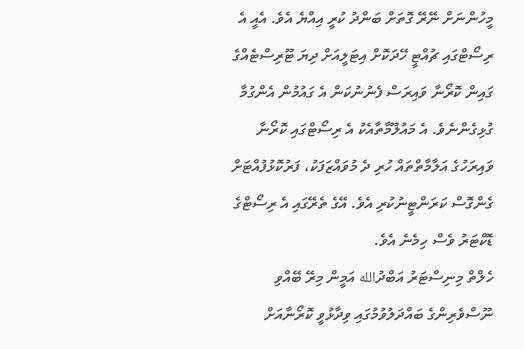މީހުންނަށް ނޭރޭ ގޮތަށް ބަންދު ކުރީ އިއްޔެ އެވެ. އެއީ އެ ރިސޯޓްގައި ޗުއްޓީ ހޭދަކޮށް އިޓަލީއަށް ދިޔަ ޓޫރިސްޓެއްގެ ގައިން ކޮރޯނާ ވައިރަސް ފެނުނުކަން އެ ގައުމުން އެންގުމާ ގުޅިގެންނެވެ. އެ މައުލޫމާތާއެކު އެ ރިސޯޓްގައި ކޮރޯނާ ވައިރަހުގެ އަލާމާތްތައް ހުރި ދެ މުވައްޒަފަކު، ފަރުކޮޅުފުއްޓަށް ގެންގޮސް ކަރަންޓީނުކުރި އެވެ. އޭގެ ތެރޭގައި އެ ރިސޯޓްގެ ޑޮކްޓަރު ވެސް ހިމެނެ އެވެ.
ހެލްތް މިނިސްޓަރު އަބްދުالله އަމީން މިރޭ ބޭއްވި ނޫސްވެރިންގެ ބައްދަލުވުމުގައި ވިދާޅުވީ ކޮރޯނާއަށް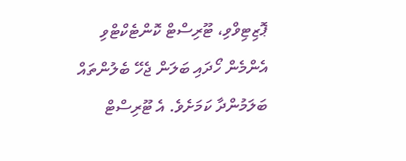ޕޮޒިޓިވްވި، ޓޫރިސްޓް ކޮންޓެކްޓްވި އެންމެން ހޯދައި ބަލަން ޖެހޭ ބެލުންތައް ބަލަމުންދާ ކަމަށެވެ. އެ ޓޫރިސްޓް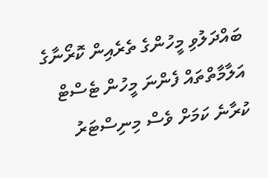ބައްދަލުވި މީހުންގެ ތެރެއިން ކޮރޯނާގެ އަލާމާތްތައް ފެންނަ މީހުން ޓެސްޓް ކުރާނެ ކަމަށް ވެސް މިނިސްޓަރު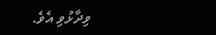ވިދާޅުވި އެވެ.